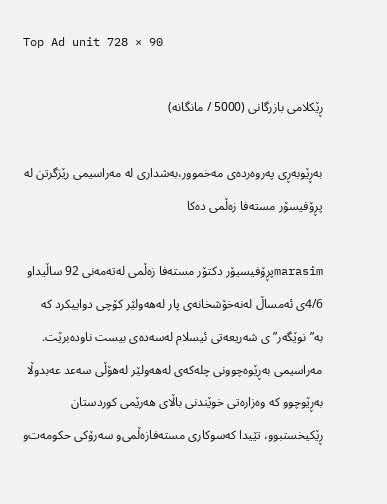Top Ad unit 728 × 90

ڕێكلامی بازرگانی (5000 / مانگانه‌)

بەڕێوبەڕی پەروەردەی مەخموور،بەشداری لە مەراسیمی رێزگرتن لە پڕۆفیسۆر مسته‌فا زه‌ڵمی‌ دەکا

marasimپڕۆفیسیۆر دكتۆر مسته‌فا زه‌ڵمی له‌ته‌مه‌نی 92 ساڵیداو 4/6ی ئه‌مساڵ له‌نه‌خۆشخانه‌ی پار له‌هه‌ولێر كۆچی دواییكرد كه‌ به‌”نوێگه‌ر”ی شه‌ریعه‌تی ئیسلام له‌سه‌ده‌ی بیست ناوده‌برێت.
مه‌راسیمی به‌ڕێوه‌چوونی چله‌كه‌ی له‌هه‌ولێر له‌هۆڵی‌ سه‌عد عه‌بدوڵا به‌ڕێوچوو كه‌ وه‌زاره‌تی‌ خوێندنی‌ باڵای‌ هه‌رێمی‌ كوردستان  ڕێكیخستبوو، تێیدا كه‌سوكاری مسته‌فازه‌ڵمی‌و سه‌رۆكی‌ حكومه‌ت‌و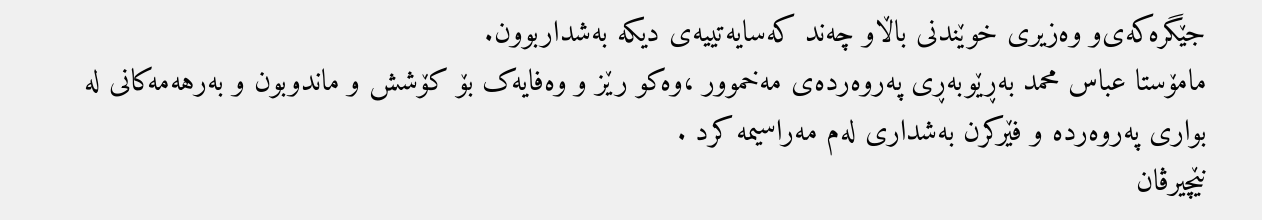جێگره‌كه‌ی‌و وه‌زیری‌ خوێندنی‌ باڵاو چه‌ند كه‌سایه‌تییه‌ی‌ دیكه‌ به‌شداربوون.
مامۆستا عباس محمد بەڕێوبەڕی پەروەردەی مەخموور ،وەکو رێز و وەفایەک بۆ کۆشش و ماندوبون و بەرهەمەکانی لە بواری پەروەردە و فێرکرن بەشداری لەم مەراسیمە کرد .
نێچیرڤان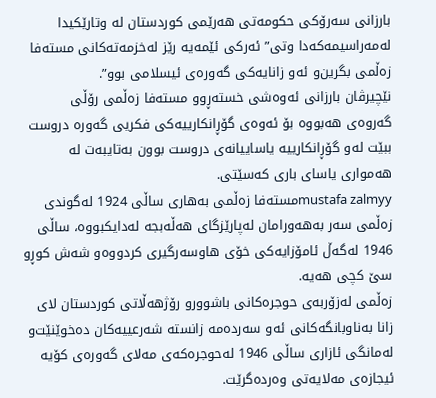بارزانی‌ سه‌رۆكی‌ حكومه‌تی‌ هه‌رێمی‌ كوردستان له‌ وتارێكیدا له‌مه‌راسیمه‌كه‌دا وتی‌”ئه‌ركی‌ ئێمه‌یه‌ رێز له‌خزمه‌ته‌كانی‌ مسته‌فا زه‌ڵمی‌ بگرین‌و ئه‌و زانایه‌كی‌ گه‌وره‌ی‌ ئیسلامی‌ بوو”.
نێچیرڤان بارزانی‌ ئه‌وه‌شی خسته‌ڕوو مسته‌فا زه‌ڵمی‌ رۆڵی‌ گه‌روه‌ی‌ هه‌بووه‌ بۆ ئه‌وه‌ی‌ گۆڕانكارییه‌كی‌ فكریی‌ گه‌وره‌ دروست ببێت له‌و گۆڕانكارییه‌ یاساییانه‌ی‌ دروست بوون به‌تایبه‌ت له‌ هه‌مواری‌ یاسای‌ باری‌ كه‌سێتی‌.
mustafa zalmyyمسته‌فا زه‌ڵمی به‌هاری ساڵی 1924 له‌گوندی زه‌ڵمی سه‌ر به‌هه‌ورامان له‌پارێزگای هه‌ڵه‌بجه‌ له‌دایكبووه‌، ساڵی 1946 له‌گه‌ڵ ئامۆزایه‌كی خۆی هاوسه‌رگیری كردووه‌و شه‌ش كوڕو سێ كچی هه‌یه‌.
زه‌ڵمی له‌زۆربه‌ی حوجره‌كانی باشوورو رۆژهه‌ڵاتی كوردستان لای زانا به‌ناوبانگه‌كانی ئه‌و سه‌رده‌مه‌ زانسته‌ شه‌رعییه‌كان ده‌خوێنێت‌و له‌مانگی ئازاری ساڵی 1946 له‌حوجره‌كه‌ی مه‌لای گه‌وره‌ی كۆیه‌ ئیجازه‌ی مه‌لایه‌تی وه‌رده‌گرێت.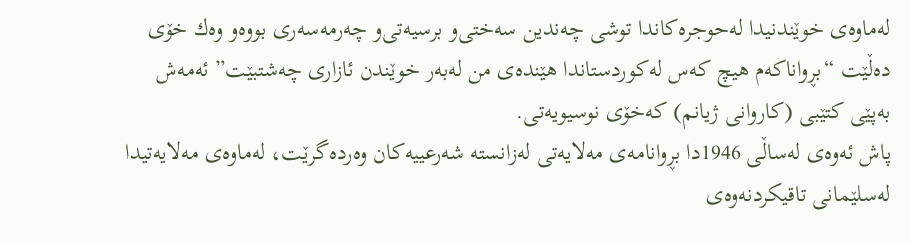له‌ماوه‌ی خوێندنیدا له‌حوجره‌كاندا توشی چه‌ندین سه‌ختی‌و برسیه‌تی‌و چه‌رمه‌سه‌ری بووه‌و وه‌ك خۆی ده‌ڵێت “بڕواناكه‌م هیچ كه‌س له‌كوردستاندا هێنده‌ی من له‌به‌ر خوێندن ئازاری چه‌شتبێت” ئه‌مه‌ش به‌پێی كتێبی (كاروانی ژیانم) كه‌خۆی نوسیویه‌تی.
پاش ئه‌وه‌ی له‌ساڵی 1946دا بڕوانامه‌ی مه‌لایه‌تی له‌زانسته‌ شه‌رعییه‌كان وه‌رده‌گرێت، له‌ماوه‌ی مه‌لایه‌تیدا له‌سلێمانی تاقیكردنه‌وه‌ی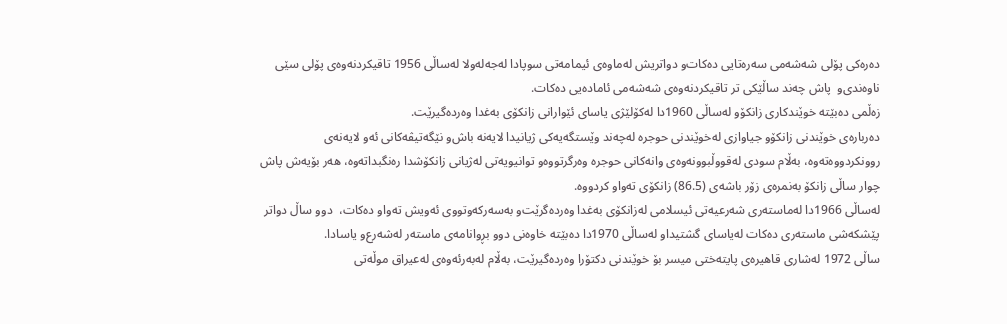ده‌ره‌كی پۆلی شه‌شه‌می سه‌ره‌تایی ده‌كات‌و دواتریش له‌ماوه‌ی ئیمامه‌تی سوپادا له‌جه‌له‌ولا له‌ساڵی 1956 تاقیكردنه‌وه‌ی پۆلی سێی ناوه‌ندی‌و  پاش چه‌ند ساڵێكی تر تاقیكردنه‌وه‌ی شه‌شه‌می ئاماده‌یی ده‌كات.
زه‌ڵمی ده‌بێته‌ خوێندكاری زانكۆ‌و له‌ساڵی 1960دا له‌كۆلێژی یاسای ئێوارانی زانكۆی به‌غدا وه‌رده‌گیرێت.
ده‌رباره‌ی خوێندنی زانكۆو جیاوازی له‌خوێندنی حوجره‌ له‌چه‌ند وێستگه‌یه‌كی ژیانیدا لایه‌نه‌ باش‌و نێگه‌تیڤه‌كانی ئه‌و لایه‌نه‌ی روونكردووه‌ته‌وه‌، به‌ڵام سودی له‌قووڵبوونه‌وه‌ی وانه‌كانی حوجره‌ وه‌رگرتووه‌و توانیویه‌تی له‌ژیانی زانكۆشدا ره‌نگبداته‌وه‌، هه‌ر بۆیه‌ش پاش چوار ساڵی زانكۆ به‌نمره‌ی زۆر باشه‌ی (86.5) زانكۆی ته‌واو كردووه‌.
له‌ساڵی 1966دا له‌ماسته‌ری شه‌رعیه‌تی ئیسلامی له‌زانكۆی به‌غدا وه‌رده‌گرێت‌و به‌سه‌ركه‌وتووی ئه‌ویش ته‌واو ده‌كات،  دوو ساڵ دواتر پێشكه‌شی ماسته‌ری ده‌كات له‌یاسای گشتیداو له‌ساڵی 1970دا ده‌بێته‌ خاوه‌نی دوو بڕوانامه‌ی ماسته‌ر له‌شه‌رع‌و یاسادا.
ساڵی 1972 له‌شاری قاهیره‌ی پایته‌ختی میسر بۆ خوێندنی دكتۆرا وه‌رده‌گیرێت، به‌ڵام له‌به‌رئه‌وه‌ی له‌عیراق موڵه‌تی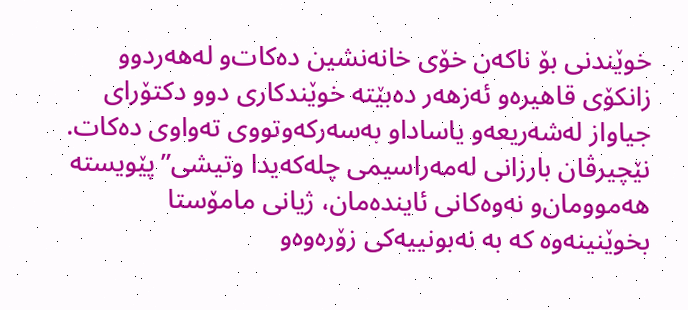خوێندنی بۆ ناكه‌ن خۆی خانه‌نشین ده‌كات‌و له‌هه‌ردوو زانكۆی قاهیره‌و ئه‌زهه‌ر ده‌بێته‌ خوێندكاری دوو دكتۆرای جیاواز له‌شه‌ریعه‌و یاساداو به‌سه‌ركه‌وتووی ته‌واوی ده‌كات.
نێچیرڤان بارزانی‌ له‌مه‌راسیمی چله‌كه‌یدا وتیشی”پێویسته‌ هه‌موومان‌و نه‌وه‌كانی‌ ئاینده‌مان، ژیانی‌ مامۆستا بخوێنینه‌وه‌ كه‌ به‌ نه‌بونییه‌كی‌ زۆره‌وه‌و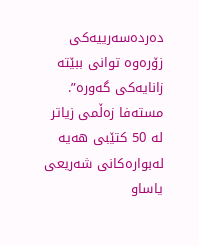ده‌رده‌سه‌رییه‌كی‌ زۆره‌وه‌ توانی‌ ببێته‌ زانایه‌كی‌ گه‌وره‌”.
مسته‌فا زه‌ڵمی زیاتر له‌ 50 كتێبی هه‌یه‌ له‌بواره‌كانی شه‌ریعی یاساو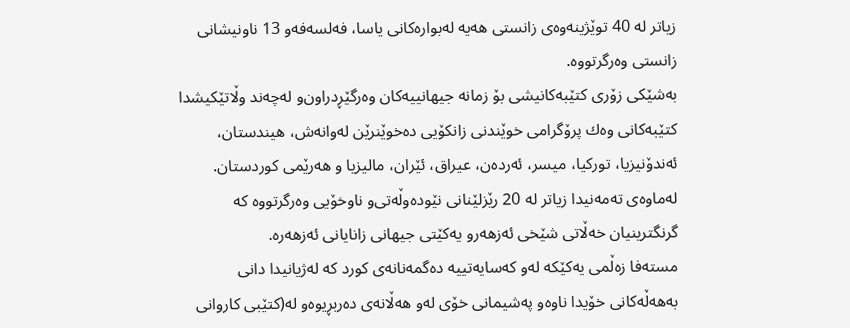زیاتر له‌ 40 توێژینه‌وه‌ی زانستی هه‌یه‌ له‌بواره‌كانی یاسا، فه‌لسه‌فه‌و 13 ناونیشانی زانستی وه‌رگرتووه‌.
به‌شێكی زۆری كتێبه‌كانیشی بۆ زمانه‌ جیهانییه‌كان وه‌رگێڕدراون‌و له‌چه‌ند وڵاتێكیشدا كتێبه‌كانی وه‌ك پرۆگرامی خوێندنی زانكۆیی ده‌خوێنرێن له‌وانه‌ش، هیندستان، ئه‌ندۆنیزیا، توركیا، میسر، ئه‌رده‌ن، عیراق، ئێران، مالیزیا و هه‌رێمی كوردستان.
له‌ماوه‌ی ته‌مه‌نیدا زیاتر له‌ 20 رێزلێنانی نێوده‌وڵه‌تی‌و ناوخۆیی وه‌رگرتووه‌ كه‌ گرنگترینیان خه‌ڵاتی شێخی ئه‌زهه‌رو یه‌كێتی جیهانی زانایانی ئه‌زهه‌ره‌.
مسته‌فا زه‌ڵمی یه‌كێكه‌ له‌و كه‌سایه‌تییه‌ ده‌گمه‌نانه‌ی كورد كه‌ له‌ژیانیدا دانی به‌هه‌ڵه‌كانی خۆیدا ناوه‌و په‌شیمانی خۆی له‌و هه‌ڵانه‌ی ده‌ربڕیوه‌و له‌(كتێبی كاروانی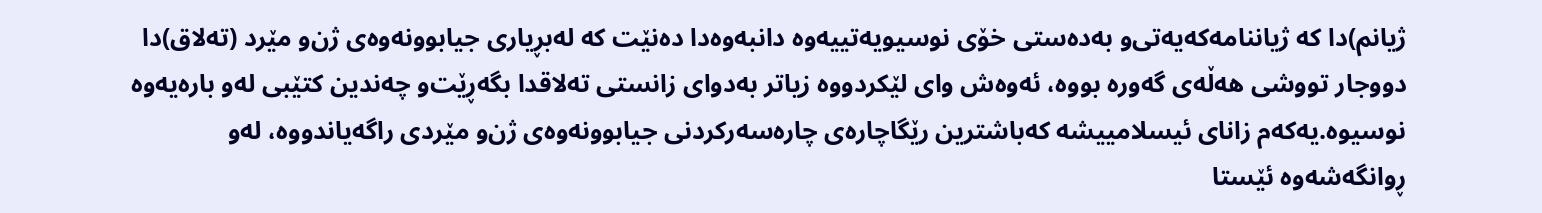ژیانم)دا كه‌ ژیاننامه‌كه‌یه‌تی‌و به‌ده‌ستی خۆی نوسیویه‌تییه‌وه‌ دانبه‌وه‌دا ده‌نێت كه‌ له‌بڕیاری جیابوونه‌وه‌ی ژن‌و مێرد (ته‌لاق)دا دووجار تووشی هه‌ڵه‌ی گه‌وره‌ بووه‌، ئه‌وه‌ش وای لێكردووه‌ زیاتر به‌دوای زانستی ته‌لاقدا بگه‌ڕێت‌و چه‌ندین كتێبی له‌و باره‌یه‌وه‌ نوسیوه‌.یه‌كه‌م زانای ئیسلامییشه‌ كه‌باشترین رێگاچاره‌ی چاره‌سه‌ركردنی جیابوونه‌وه‌ی ژن‌و مێردی راگه‌یاندووه‌، له‌و ڕوانگه‌شه‌وه‌ ئێستا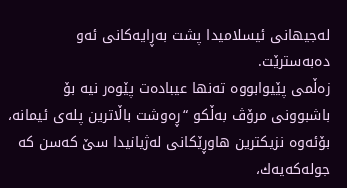له‌جیهانی ئیسلامیدا پشت به‌ڕایه‌كانی ئه‌و ده‌به‌سترێت.
زه‌ڵمی پێیوابووه‌ ته‌نها عیباده‌ت پێوه‌ر نیه‌ بۆ باشبوونی مرۆڤ به‌ڵكو “ڕه‌وشت باڵاترین پله‌ی ئیمانه‌، بۆئه‌وه‌ نزیكترین هاوڕێكانی له‌ژیانیدا سێ كه‌سن كه‌ جوله‌كه‌یه‌ك،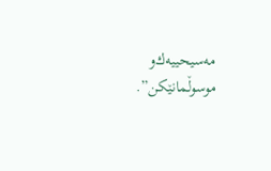مه‌سیحییه‌ك‌و موسوڵمانێكن”.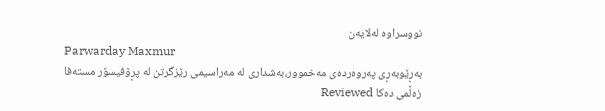نووسراوه‌ له‌لایه‌ن
Parwarday Maxmur
بەڕێوبەڕی پەروەردەی مەخموور،بەشداری لە مەراسیمی رێزگرتن لە پڕۆفیسۆر مسته‌فا زه‌ڵمی‌ دەکا Reviewed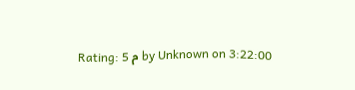by Unknown on 3:22:00 م Rating: 5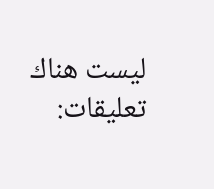ليست هناك تعليقات: